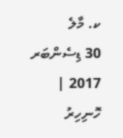ކ. މާލެ
30 ޑިސެންބަރ 2017 | ހޮނިހިރު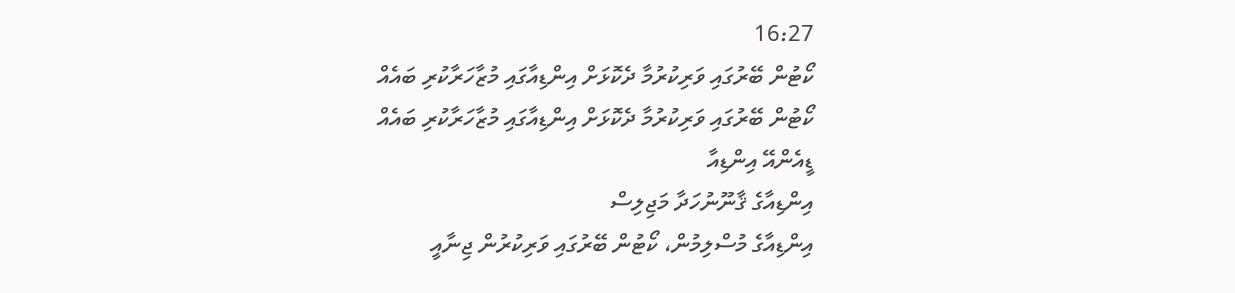16:27
ކޯޓުން ބޭރުގައި ވަރިކުރުމާ ދެކޮޅަށް އިންޑިއާގައި މުޒާހަރާކުރި ބައެއް
ކޯޓުން ބޭރުގައި ވަރިކުރުމާ ދެކޮޅަށް އިންޑިއާގައި މުޒާހަރާކުރި ބައެއް
ޑީއެންއޭ އިންޑިއާ
އިންޑިއާގެ ޤާނޫނުހަދާ މަޖިލިސް
އިންޑިއާގެ މުސްލިމުން، ކޯޓުން ބޭރުގައި ވަރިކުރުން ޖިނާއީ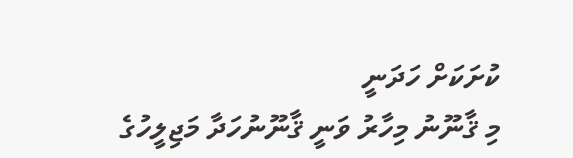ކުށަކަށް ހަދަނީ
މި ޤާނޫނު މިހާރު ވަނީ ޤާނޫނުހަދާ މަޖިލީހުގެ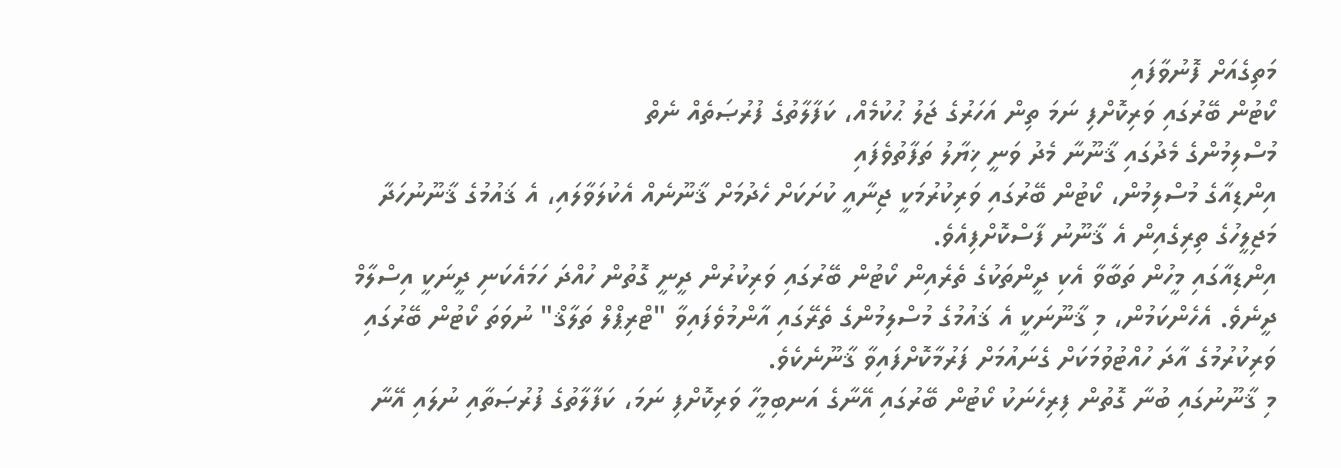މަތިގެއަށް ފޮނުވާފައި
ކޯޓުން ބޭރުގައި ވަރިކޮށްފި ނަމަ ތިން އަހަރުގެ ޖަލު ޙުކުމެއް، ކަފާލާތުގެ ފުރުޞަތެއް ނެތް
މުސްލިމުންގެ މެދުގައި ޤާނޫނާ މެދު ވަނީ ޚިޔާލު ތަފާތުވެފައި
އިންޑިއާގެ މުސްލިމުން، ކޯޓުން ބޭރުގައި ވަރިކުރުމަކީ ޖިނާއީ ކުށަކަށް ހެދުމަށް ޤާނޫނެއް އެކުލަވާލައި، އެ ޤައުމުގެ ޤާނޫނުހަދާ މަޖިލީހުގެ ތިރިގެއިން އެ ޤާނޫނު ފާސްކޮށްފިއެވެ.
އިންޑިއާގައި މީހުން ތަބާވާ އެކި ދީންތަކުގެ ތެރެއިން ކޯޓުން ބޭރުގައި ވަރިކުރުން ދީނީ ގޮތުން ހުއްދަ ހަމައެކަނި ދީނަކީ އިސްލާމް ދީނެވެ. އެހެންކަމުން، މި ޤާނޫނަކީ އެ ޤައުމުގެ މުސްލިމުންގެ ތެރޭގައި އާންމުވެފައިވާ "ޓްރިޕްލް ތަލާޤް" ނުވަތަ ކޯޓުން ބޭރުގައި ވަރިކުރުމުގެ އާދަ ހުއްޓުވުމަކަށް ގެނައުމަށް ފަރުމާކޮށްފައިވާ ޤާނޫނެކެވެ.
މި ޤާނޫނުގައި ބުނާ ގޮތުން ފިރިހެނަކު ކޯޓުން ބޭރުގައި އޭނާގެ އަނބިމީހާ ވަރިކޮށްފި ނަމަ، ކަފާލާތުގެ ފުރުޞަތާއި ނުލައި އޭނާ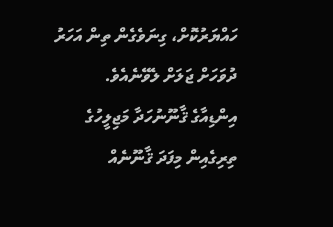ހައްޔަރުކޮށް، ގިނަވެގެން ތިން އަހަރު ދުވަހަށް ޖަލަށް ލެވޭނެއެވެ.
އިންޑިއާގެ ޤާނޫނުހަދާ މަޖިލީހުގެ ތިރިގެއިން މިފަދަ ޤާނޫނެއް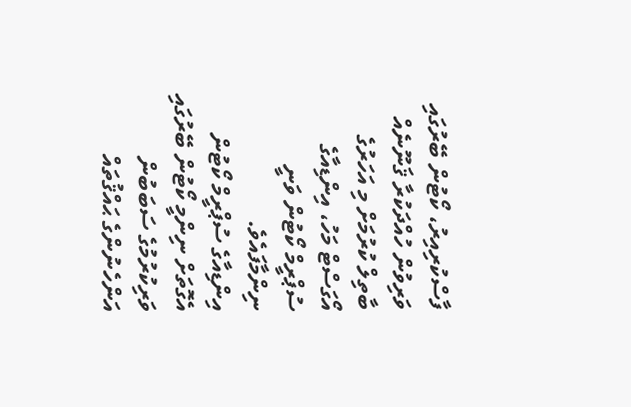ފާސްކުރިއިރު، ކޯޓުން ބޭރުގައި ވަރިވުން ހުއްދަކުރާ ޤަނޫނެއް ބާތިލް ކުރުމަށް މި އަހަރުގެ އޯގަސްޓް މަހު، އިންޑިއާގެ ސުޕްރީމް ކޯޓުން ވަނީ ނިންމާފައެވެ.
އިންޑިއާގެ ސުޕްރީމް ކޯޓުން އެގޮތަށް ނިންމީ ކޯޓުން ބޭރުގައި ވަރިކުރުމުގެ ސަބަބުން އަންހެނުންގެ ޙައްޤުތައް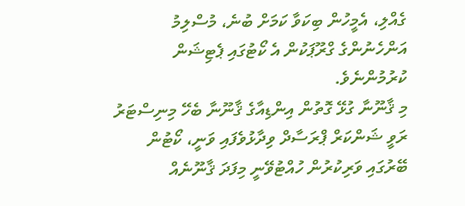ގެއްލި، އެމީހުން ބިކަވާ ކަމަށް ބުނެ، މުސްލިމު އަންހެނުންގެ ގްރޫޕަކުން އެ ކޯޓުގައި ޕެޓިޝަން ކުރުމުންނެވެ.
މި ޤާނޫނާ ގުޅޭ ގޮތުން އިންޑިއާގެ ޤާނޫނާ ބެހޭ މިނިސްޓަރު ރަވީ ޝަންކަރް ޕްރަސާދް ވިދާޅުވެފައި ވަނީ، ކޯޓުން ބޭރުގައި ވަރިކުރުން ހުއްޓުވޭނީ މިފަދަ ޤާނޫނެއް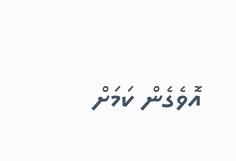އޮވެގެން ކަމަށް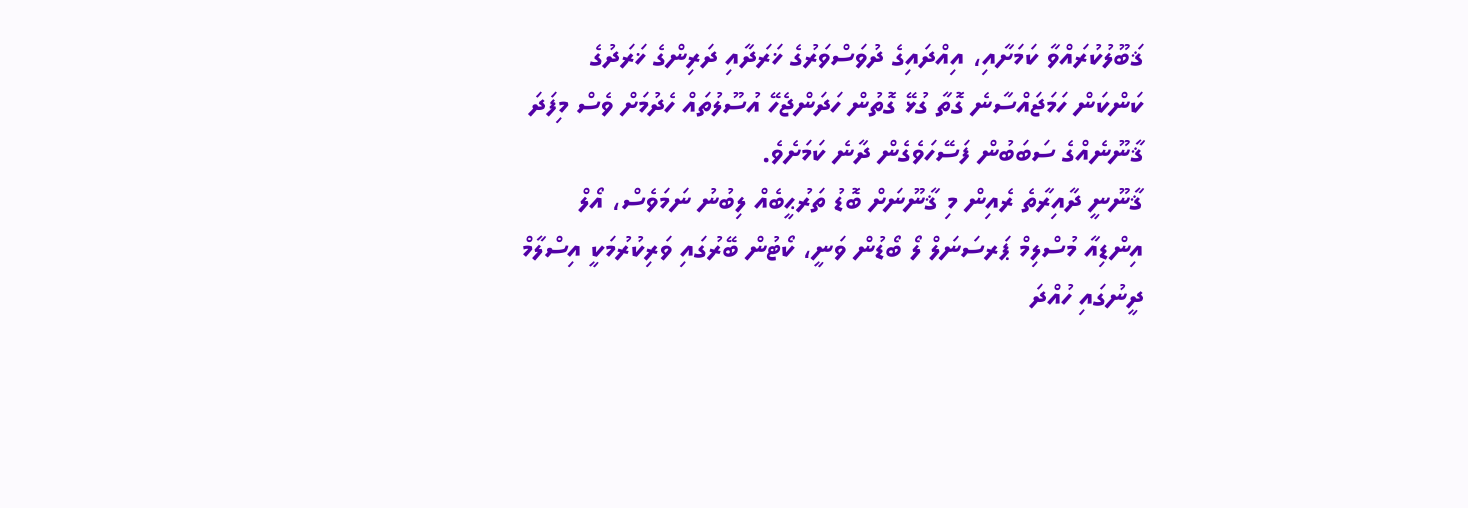ޤަބޫލުކުރައްވާ ކަމަށާއި، އިއްދައިގެ ދުވަސްވަރުގެ ޚަރަދާއި ދަރިންގެ ޚަރަދުގެ ކަންކަން ހަމަޖައްސާނެ ގޮތާ ގުޅޭ ގޮތުން ހަދަންޖެހޭ އުސޫލުތައް ހެދުމަށް ވެސް މިފަދަ ޤާނޫނެއްގެ ސަބަބުން ފަސޭހަވެގެން ދާނެ ކަމަށެވެ.
ޤާނޫނީ ދާއިރާތެ ރެއިން މި ޤާނޫނަށް ބޮޑު ތަރުޙީބެއް ލިބުނު ނަމަވެސް، އޯލް އިންޑިއާ މުސްލިމް ޕަރސަނަލް ލޯ ބޯޑުން ވަނީ، ކޯޓުން ބޭރުގައި ވަރިކުރުމަކީ އިސްލާމް ދީނުގައި ހުއްދަ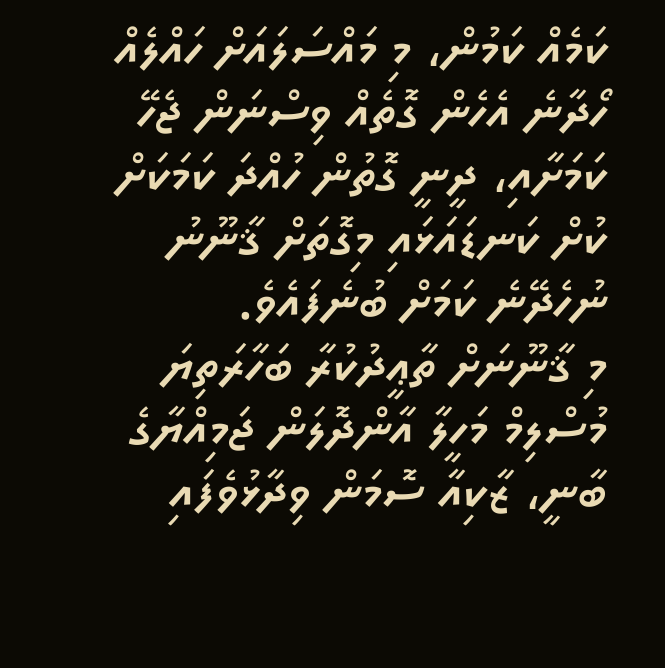ކަމެއް ކަމުން، މި މައްސަލައަށް ހައްލެއް ހޯދާނެ އެހެން ގޮތެއް ވިސްނަން ޖެހޭ ކަމަށާއި، ދީނީ ގޮތުން ހުއްދަ ކަމަކަށް ކުށް ކަނޑައަޅައި މިގޮތަށް ޤާނޫނު ނުހެދޭނެ ކަމަށް ބުނެފައެވެ.
މި ޤާނޫނަށް ތާޢީދުކުރާ ބަހާރަތިޔަ މުސްލިމް މަހީލާ އާންދޮލަން ޖަމިއްޔާގެ ބާނީ، ޒާކިއާ ސޮމަން ވިދާޅުވެފައި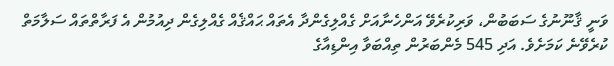ވަނީ ޤާނޫނުގެ ސަބަބުން، ވަރިކުރެވޭ އަންހެނާއަށް ގެއްލިގެންދާ އެތައް ޙައްޤެއް ގެއްލިގެން ދިއުމުން އެ ފަރާތްތައް ސަލާމަތް ކުރެވޭނެ ކަމަށެވެ. އަދި 545 މެންބަރުން ތިއްބަވާ އިންޑިއާގެ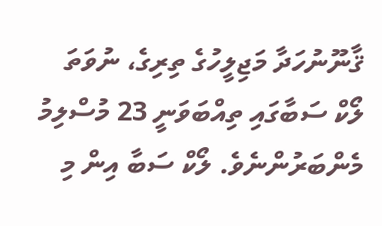ޤާނޫނުހަދާ މަޖިލީހުގެ ތިރިގެ، ނުވަތަ ލޯކް ސަބާގައި ތިއްބަވަނީ 23 މުސްލިމު މެންބަރުންނެވެ. ލޯކް ސަބާ އިން މި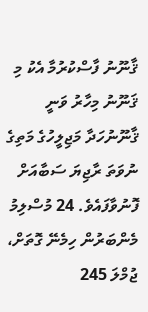ޤާނޫނު ފާސްކުރުމާ އެކު މި ޤަނޫނު މިހާރު ވަނީ ޤާނޫނުހަދާ މަޖިލީހުގެ މަތިގެ ނުވަތަ ރާޖިޔަ ސަބާއަށް ފޮނުވާފައެވެ. 24 މުސްލިމު މެންބަރުން ހިމެނޭ ގޮތަށް، ޖުމްލަ 245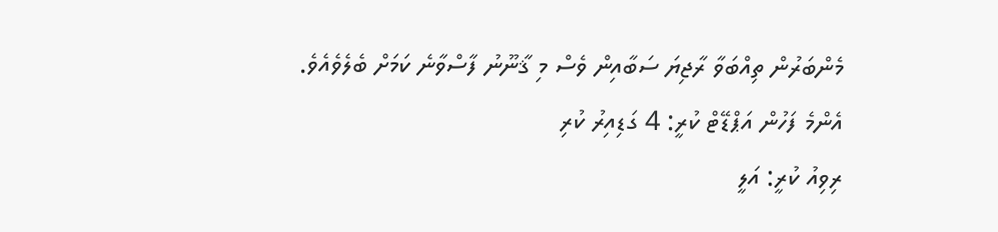މެންބަރުން ތިއްބަވާ ރާޖިޔަ ސަބާއިން ވެސް މި ޤާނޫނު ފާސްވާނެ ކަމަށް ބެލެވެއެވެ.
އެންމެ ފަހުން އަޕްޑޭޓް ކުރީ: 4 ގަޑިއިރު ކުރި
ރިވިއު ކުރީ: އަލީ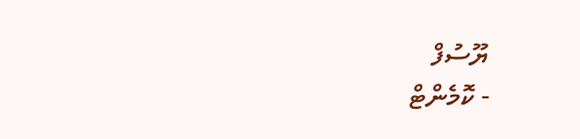ޔޫސުފް
- ކޮމެންޓް